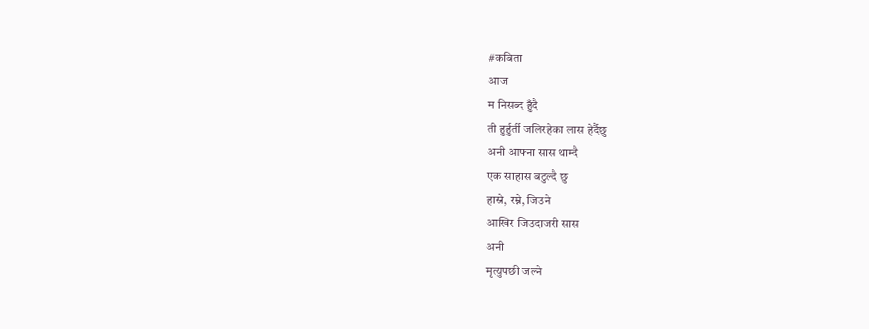#कबिता
आज
म निसब्द हुँदै
ती हुर्हुर्ती जलिरहेका लास हेर्दैछु
अनी आफ्ना सास थाम्दै
एक साहास बटुल्दै छु
हास्ने, रम्ने, जिउने
आखिर जिउदाजरी सास
अनी
मृत्युपछी जल्ने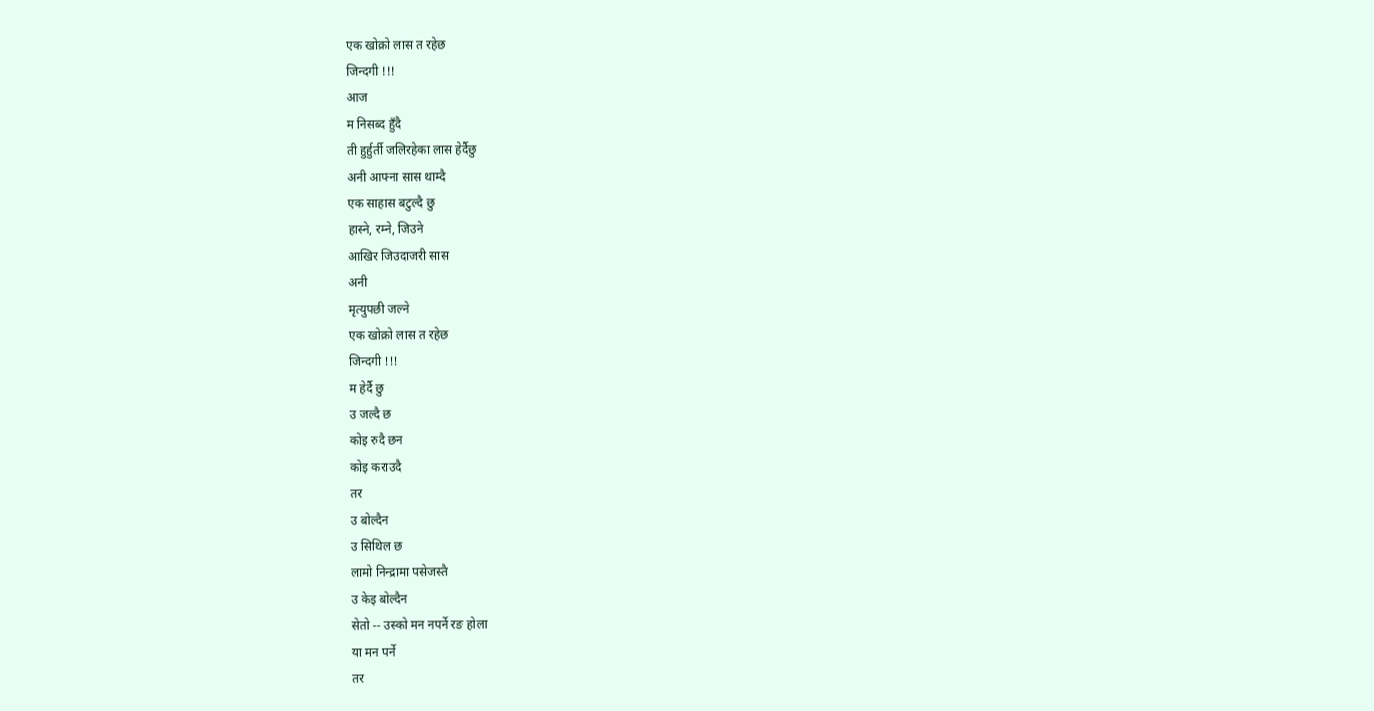एक खोक्रो लास त रहेछ
जिन्दगी !!!
आज
म निसब्द हुँदै
ती हुर्हुर्ती जलिरहेका लास हेर्दैछु
अनी आफ्ना सास थाम्दै
एक साहास बटुल्दै छु
हास्ने, रम्ने, जिउने
आखिर जिउदाजरी सास
अनी
मृत्युपछी जल्ने
एक खोक्रो लास त रहेछ
जिन्दगी !!!
म हेर्दै छु
उ जल्दै छ
कोइ रुदै छन
कोइ कराउदै
तर
उ बोल्दैन
उ सिथिल छ
लामो निन्द्रामा पसेजस्तै
उ केइ बोल्दैन
सेतो -- उस्को मन नपर्ने रङ होला
या मन पर्ने
तर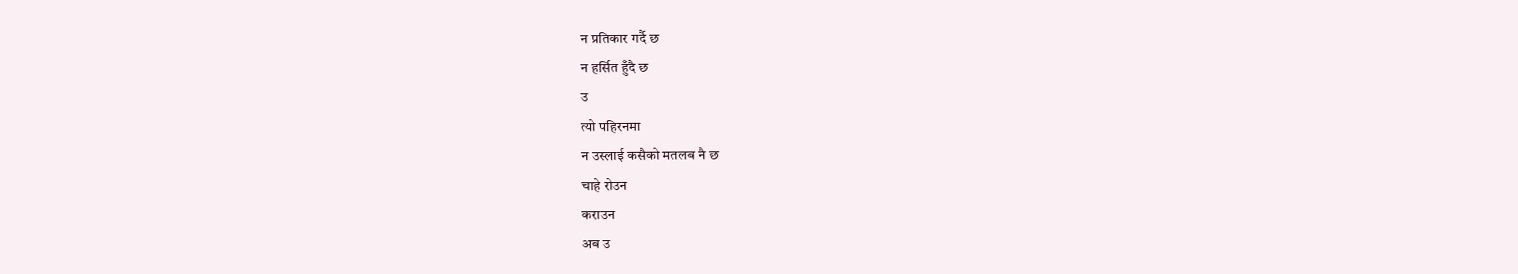न प्रतिकार गर्दै छ
न हर्सित हुँदै छ
उ
त्यो पहिरनमा
न उस्लाई कसैको मतलब नै छ
चाहे रोउन
कराउन
अब उ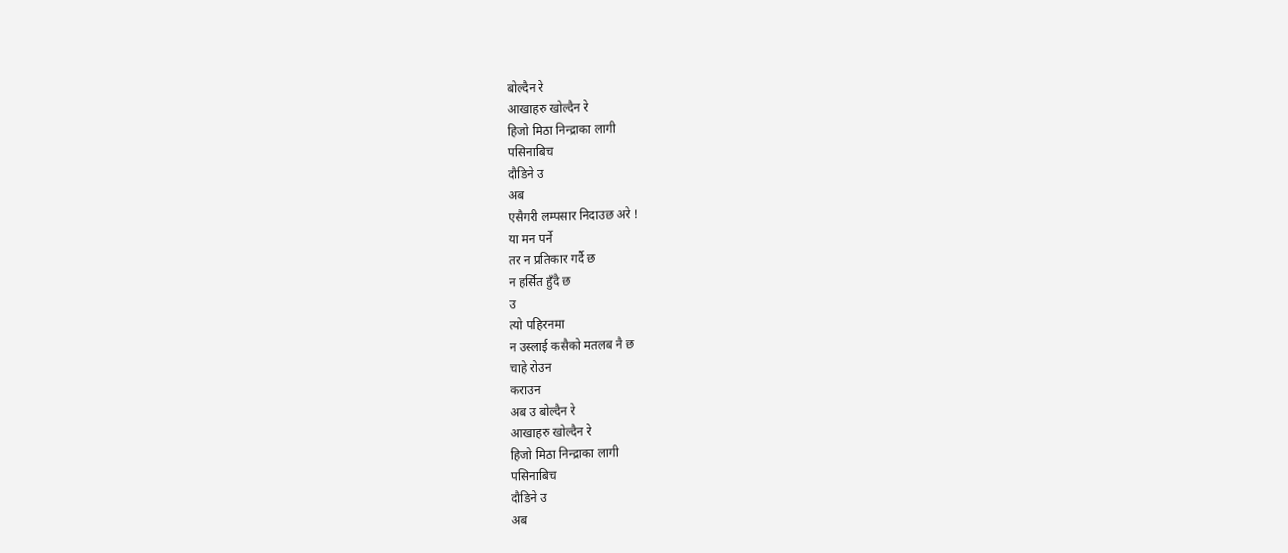बोल्दैन रे
आखाहरु खोल्दैन रे
हिजो मिठा निन्द्राका लागी
पसिनाबिच
दौडिने उ
अब
एसैगरी लम्पसार निदाउछ अरे !
या मन पर्ने
तर न प्रतिकार गर्दै छ
न हर्सित हुँदै छ
उ
त्यो पहिरनमा
न उस्लाई कसैको मतलब नै छ
चाहे रोउन
कराउन
अब उ बोल्दैन रे
आखाहरु खोल्दैन रे
हिजो मिठा निन्द्राका लागी
पसिनाबिच
दौडिने उ
अब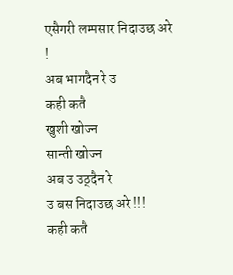एसैगरी लम्पसार निदाउछ अरे !
अब भागदैन रे उ
कही कतै
खुशी खोज्न
सान्ती खोज्न
अब उ उठ्दैन रे
उ बस निदाउछ अरे !!!
कही कतै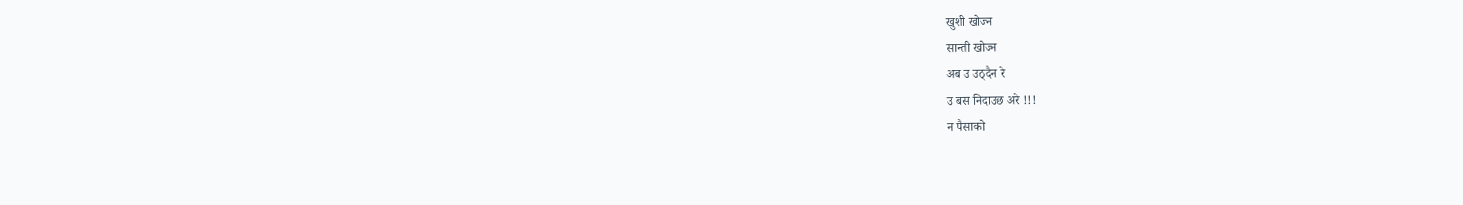खुशी खोज्न
सान्ती खोज्न
अब उ उठ्दैन रे
उ बस निदाउछ अरे !!!
न पैसाको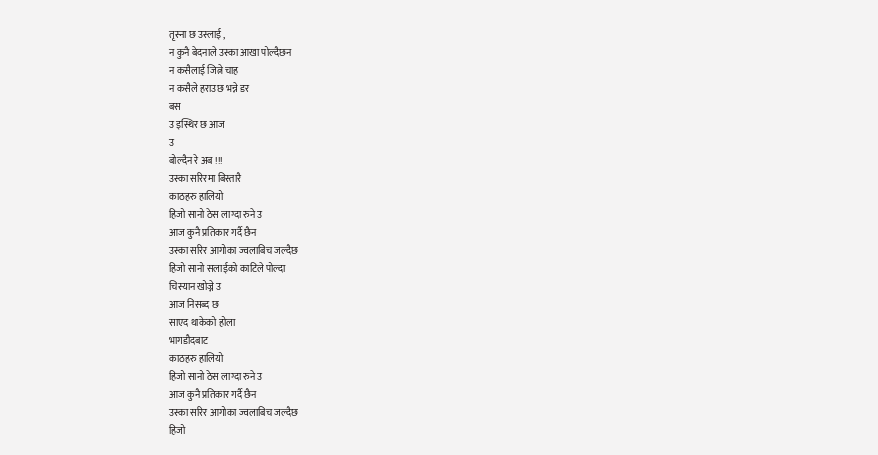तृस्ना छ उस्लाई ,
न कुनै बेदनाले उस्का आखा पोल्दैछन
न कसैलाई जित्ने चाह
न कसैले हराउछ भन्ने डर
बस
उ इस्थिर छ आज
उ
बोल्दैन रे अब !!!
उस्का सरिरमा बिस्तारै
काठहरु हालियो
हिजो सानो ठेस लाग्दा रुने उ
आज कुनै प्रतिकार गर्दै छैन
उस्का सरिर आगोका ज्वलाबिच जल्दैछ
हिजो सानो सलाईको काटिले पोल्दा
चिस्यान खोज्ने उ
आज निसब्द छ
साएद थाकेको होला
भागडौदबाट
काठहरु हालियो
हिजो सानो ठेस लाग्दा रुने उ
आज कुनै प्रतिकार गर्दै छैन
उस्का सरिर आगोका ज्वलाबिच जल्दैछ
हिजो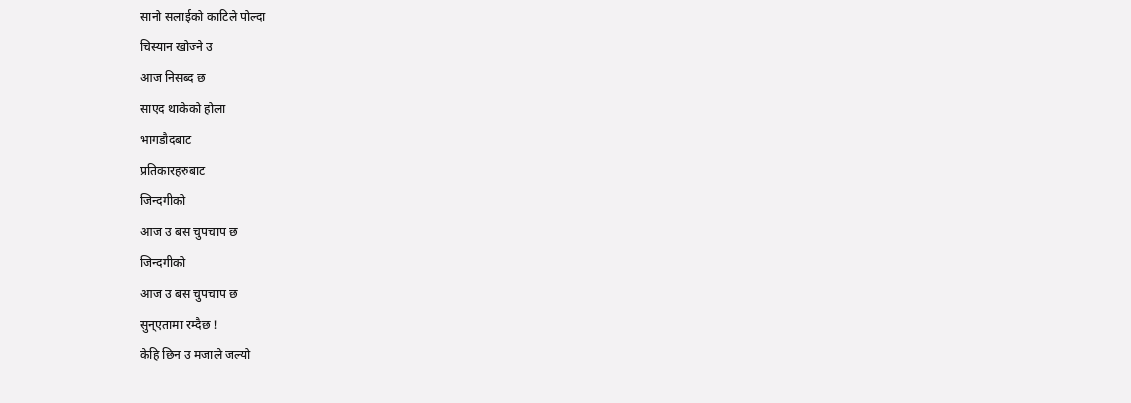सानो सलाईको काटिले पोल्दा
चिस्यान खोज्ने उ
आज निसब्द छ
साएद थाकेको होला
भागडौदबाट
प्रतिकारहरुबाट
जिन्दगीको
आज उ बस चुपचाप छ
जिन्दगीको
आज उ बस चुपचाप छ
सुन्एतामा रम्दैछ !
केहि छिन उ मजाले जल्यो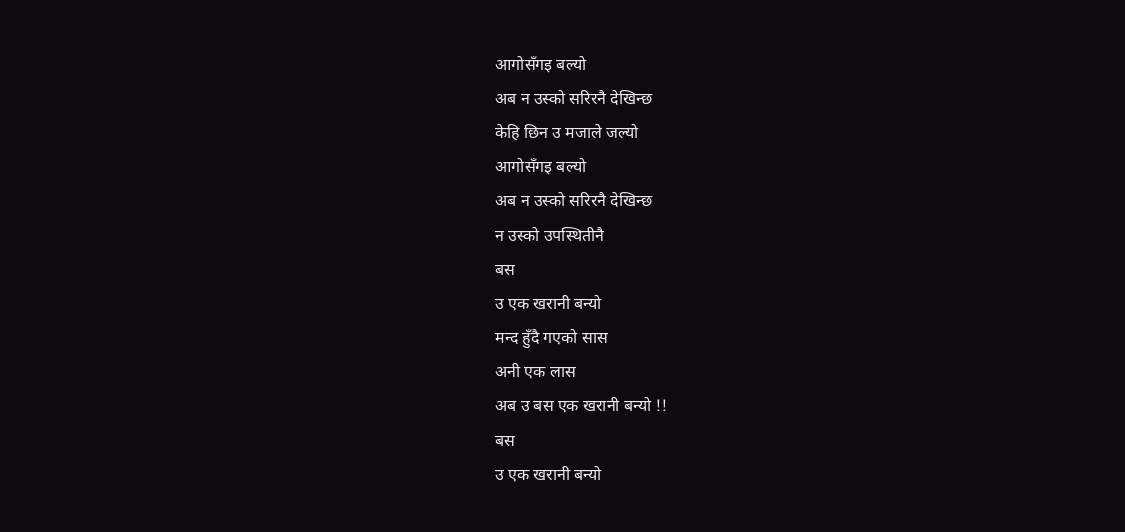आगोसँगइ बल्यो
अब न उस्को सरिरनै देखिन्छ
केहि छिन उ मजाले जल्यो
आगोसँगइ बल्यो
अब न उस्को सरिरनै देखिन्छ
न उस्को उपस्थितीनै
बस
उ एक खरानी बन्यो
मन्द हुँदै गएको सास
अनी एक लास
अब उ बस एक खरानी बन्यो !!
बस
उ एक खरानी बन्यो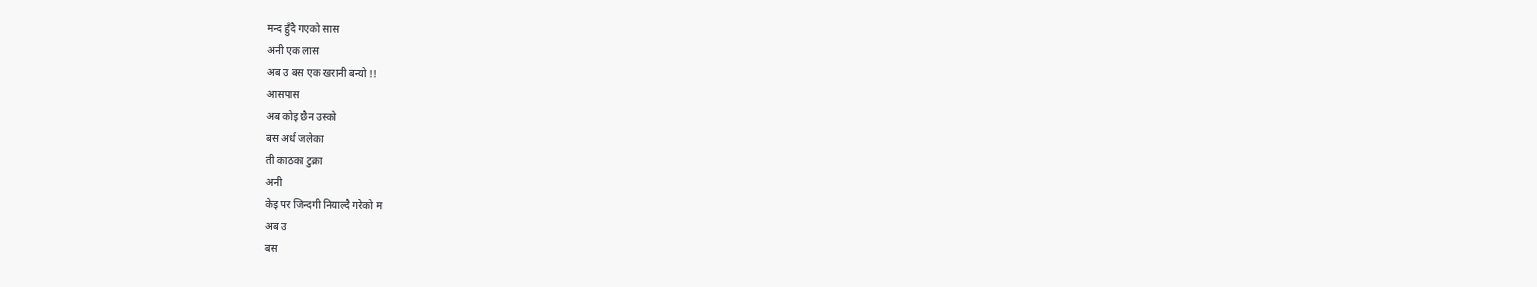मन्द हुँदै गएको सास
अनी एक लास
अब उ बस एक खरानी बन्यो !!
आसपास
अब कोइ छैन उस्को
बस अर्ध जलेका
ती काठका टुक्रा
अनी
केइ पर जिन्दगी नियाल्दै गरेको म
अब उ
बस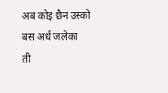अब कोइ छैन उस्को
बस अर्ध जलेका
ती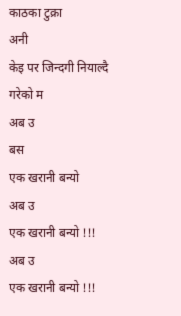काठका टुक्रा
अनी
केइ पर जिन्दगी नियाल्दै गरेको म
अब उ
बस
एक खरानी बन्यो
अब उ
एक खरानी बन्यो !!!
अब उ
एक खरानी बन्यो !!!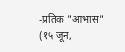-प्रतिक "आभास"
(१५ जून,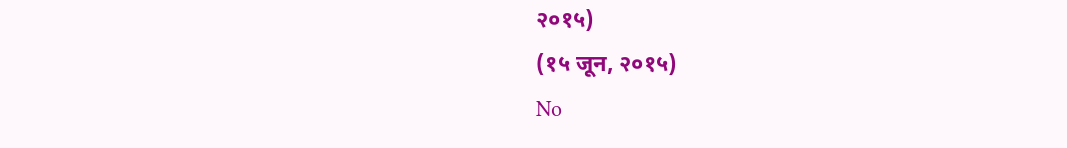२०१५)
(१५ जून, २०१५)
No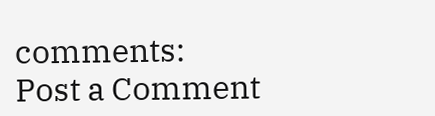comments:
Post a Comment